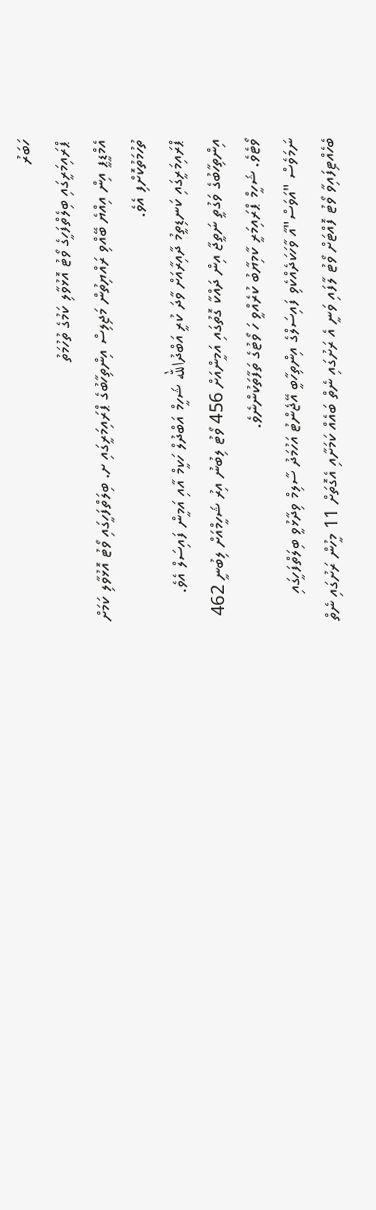ހަބަރު
ޕްރައިމަރީގައި ބިލެތްފަހީގެ ވޯޓު އޮޅުވާލި ކަމުގެ ތުހުމަތު
އެމްޑީޕީ އިން އިއްޔެ ބޭއްވި ރައްޔިތުން މަޖިލިސް އިންތިހާބުގެ ޕްރައިމަރީގައި ށ. ބިލަތްފަހީގައި ވޯޓު އޮޅުވާލި ކަމަށް ތުހުމަތުކޮށްފި އެވެ.
ޕްރައިމަރީގައި ކަނޑިތީމު ދާއިރާއަށް ވާދަ ކުރީ އަބްދުالله ޝަހީމް އަބްދުލް ހަކީމް އާއި އަމީން ފައިސަލް އެވެ. އިންތިހާބުގެ ވަގުތީ ނަތީޖާ އިން ދައްކާ ގޮތުގައި އަމީންއަށް 456 ވޯޓު ލިބުނު އިރު ޝަހީމްއަށް ލިބުނީ 462 ވޯޓެވެ. ޝަހީމް ޕްރައިމަރީ ކާމިޔާބު ކުރެއްވީ ހަ ވޯޓުގެ ތަފާތަކުންނެވެ.
ނަމަވެސް "އަވަސް"އާ ވާހަކަދެއްކެވި ފައިސަލްގެ އިންތިހާބީ އޭޖެންޓު އަހުމަދު ސާލިމް ވިދާޅުވީ ބިލަތްފަހީގައި ބެހެއްޓިފައިވާ ވޯޓު ފޮއްޓަށް ވޯޓު ލާފައި ވަނީ އެ ރަށުގައި ނެތް ބައެއް ކަމަށާއި އެގޮތަށް 11 މީހުން ރަށުގައި ނެތް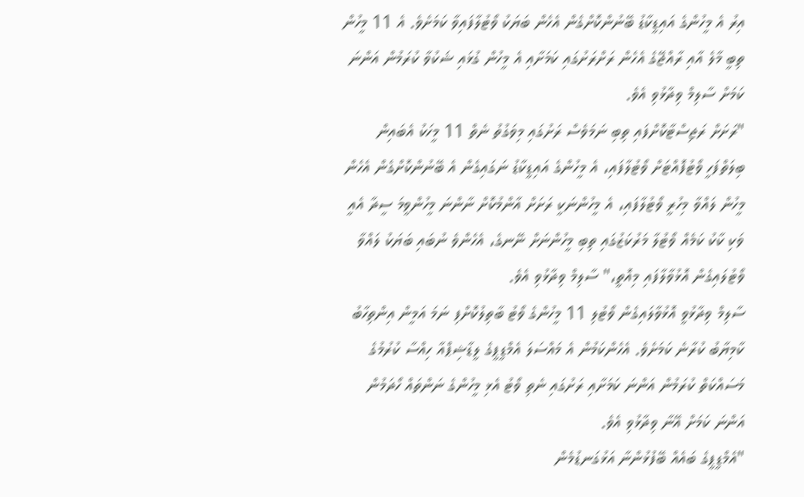އިރު އެ މީހުންގެ އައިޑީކާޑު ބޭނުންކޮށްގެން އެހެން ބަޔަކު ވޯޓުލާފައިވާ ކަމަށެވެ. އެ 11 މީހުން ތިބީ މާލެ އާއި ރާއްޖޭގެ އެހެން ރަށްރަށުގައި ކަމަށާއި އެ މީހުން ގުޅައި ޝަކުވާ ކުރަމުން އަންނަ ކަމަށް ސާލިމް ވިދާޅުވި އެވެ.
"ރަށަށް ރަޖިސްޓާކޮށްފައި ތިބި ނަމަވެސް ރަށުގައި މިވަގުތު ނެތް 11 މީހަކު އެބައިން ބިލަތްފަހީ ވޯޓުފޮއްޓަށް ވޯޓުލާފައި، އެ މީހުންގެ އައިޑީކާޑު ނަގައިގެން އެ ބޭނުންކޮށްގެން އެހެން މީހުން ލައްވާ މިހުރީ ވޯޓުލާފައި، އެ މީހުންނަކީ ރަށަށް އާންމުކޮށް ނާންނަ މީހުންވީމަ ސީދާ އެއީ ވަކި ކާކު ކަމެއް ވޯޓުލާ މަރުކަޒުގައި ތިބި މީހުންނަށް ނޭނގެ، އެހެންވެ ނުބައި ބަޔަކު ލައްވާ ވޯޓުލައިގެން އޮޅުވާލާފައި މިއޮތީ،" ސާލިމް ވިދާޅުވި އެވެ.
ސާލިމް ވިދާޅުވީ އޮޅުވާލައިގެން ވޯޓުލި 11 މީހުންގެ ވޯޓު ބާތިލުކޮށްފި ނަމަ އަމީން އިންތިހާބު ކާމިޔާބު ކުރާނެ ކަމަށެވެ. އެހެންކަމުން އެ މައްސަލަ އެމްޑީޕީގެ ލީޑާޝިޕްއާ ހިއްސާ ކުރުމުގެ މަސައްކަތް ކުރަމުން އަންނަ ކަމަށާއި ރަށުގައި ނެތި ވޯޓު އެޅި މީހުންގެ ނަންތައް ހޯދަމުން އަންނަ ކަމަށް އޭނާ ވިދާޅުވި އެވެ.
"އެމްޑީޕީގެ ބައެއް ބޭފުޅުންނާ އަޅުގަނޑުމެން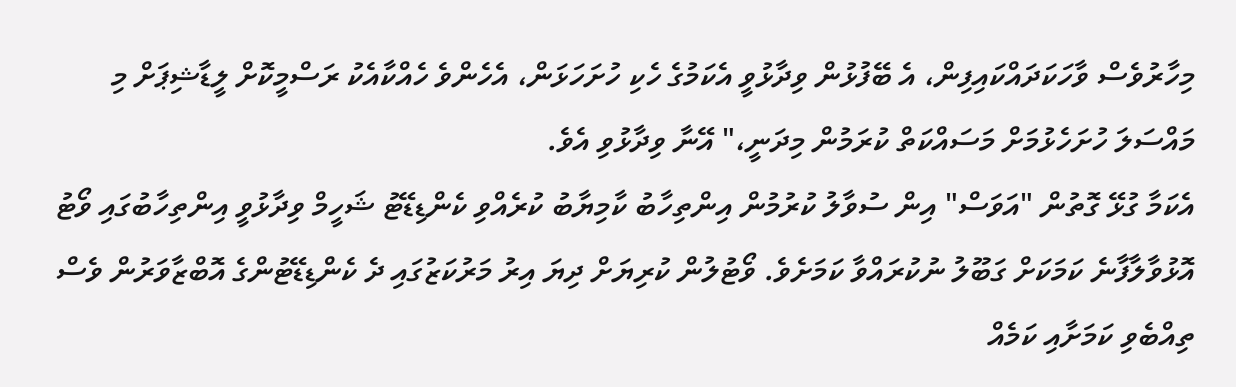މިހާރުވެސް ވާހަކަދައްކައިފިން، އެ ބޭފުޅުން ވިދާޅުވީ އެކަމުގެ ހެކި ހުށަހަޅަން، އެހެންވެ ހެއްކާއެކު ރަސްމީކޮށް ލީޑާޝިޕަށް މި މައްސަލަ ހުށަހެޅުމަށް މަސައްކަތް ކުރަމުން މިދަނީ،" އޭނާ ވިދާޅުވި އެވެ.
އެކަމާ ގުޅޭ ގޮތުން "އަވަސް" އިން ސުވާލު ކުރުމުން އިންތިހާބު ކާމިޔާބު ކުރެއްވި ކެންޑިޑޭޓު ޝަހީމް ވިދާޅުވީ އިންތިހާބުގައި ވޯޓު އޮޅުވާލާފާނެ ކަމަކަށް ގަބޫލު ނުކުރައްވާ ކަމަށެވެ. ވޯޓުލުން ކުރިޔަށް ދިޔަ އިރު މަރުކަޒުގައި ދެ ކެންޑިޑޭޓުންގެ އޮބްޒާވަރުން ވެސް ތިއްބެވި ކަމަށާއި ކަމެއް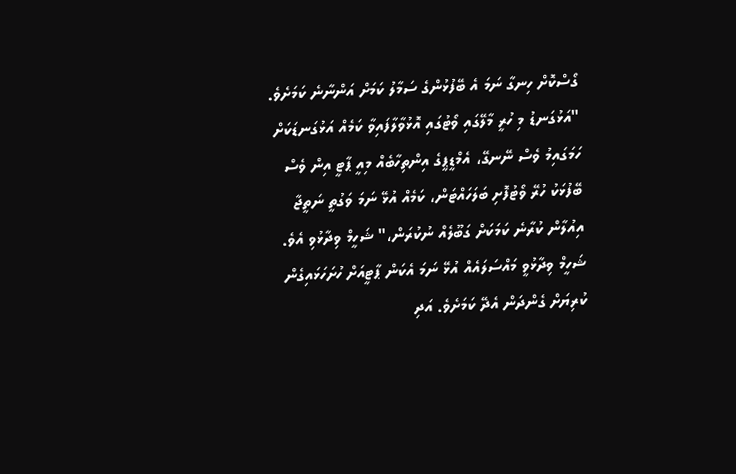ގޯސްކޮށް ހިނގާ ނަމަ އެ ބޭފުޅުންގެ ސަމާލު ކަމަށް އަންނާނެ ކަމަށެވެ.
"އަޅުގަނޑު މި ހުރީ މާލޭގައި ވޯޓުގައި އޮޅުވާލާފައިވާ ކަމެއް އަޅުގަނޑަކަށް ހަމަގައިމު ވެސް ނޭނގޭ، އެމްޑީޕީގެ އިންތިހާބެއް މިއީ ޕާޓީ އިން ވެސް ބޭފުޅަކު ހުރޭ ވޯޓުފޮށި ބަލަހައްޓަން، ކަމެއް އުޅޭ ނަމަ ވަގުތީ ނަތީޖާ އިއުލާން ކުރާނެ ކަމަކަށް ގަބޫލެއް ނުކުރަން،" ޝަހީމް ވިދާޅުވި އެވެ.
ޝަހީމް ވިދާޅުވީ މައްސަލައެއް އުޅޭ ނަމަ އެކަން ޕާޓީއަށް ހުށަހަޅައިގެން ކުރިޔަށް ގެންދަން އެދޭ ކަމަށެވެ. އަދި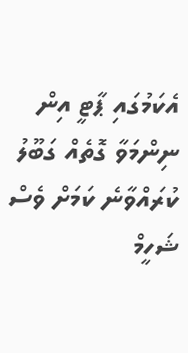އެކަމުގައި ޕާޓީ އިން ނިންމަވާ ގޮތެއް ގަބޫލު ކުރައްވާނެ ކަމަށް ވެސް ޝަހީމް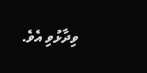ވިދާޅުވި އެވެ.